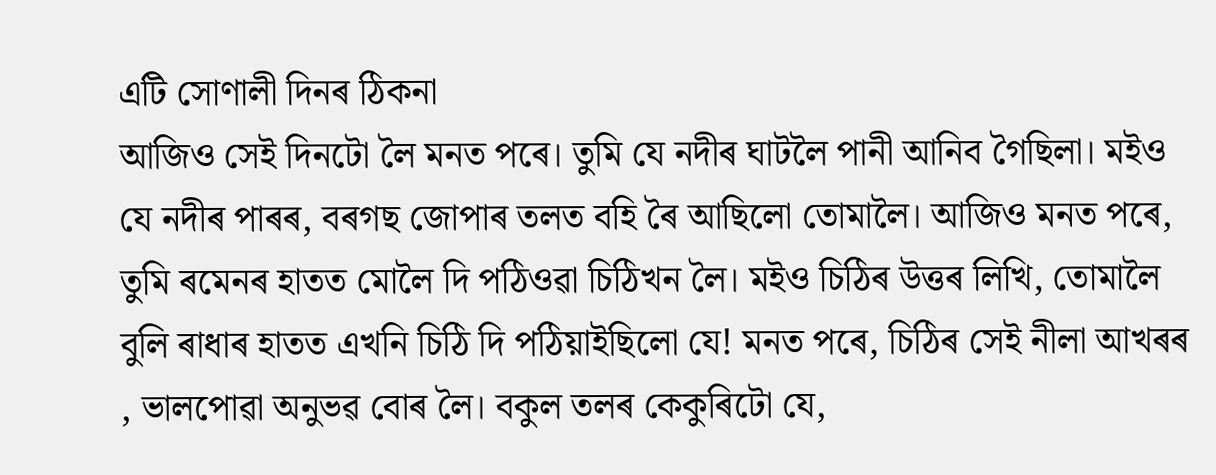এটি সোণালী দিনৰ ঠিকনা
আজিও সেই দিনটো লৈ মনত পৰে। তুমি যে নদীৰ ঘাটলৈ পানী আনিব গৈছিলা। মইও যে নদীৰ পাৰৰ, বৰগছ জোপাৰ তলত বহি ৰৈ আছিলো তোমালৈ। আজিও মনত পৰে, তুমি ৰমেনৰ হাতত মোলৈ দি পঠিওৱা চিঠিখন লৈ। মইও চিঠিৰ উত্তৰ লিখি, তোমালৈ বুলি ৰাধাৰ হাতত এখনি চিঠি দি পঠিয়াইছিলো যে! মনত পৰে, চিঠিৰ সেই নীলা আখৰৰ , ভালপোৱা অনুভৱ বোৰ লৈ। বকুল তলৰ কেকুৰিটো যে,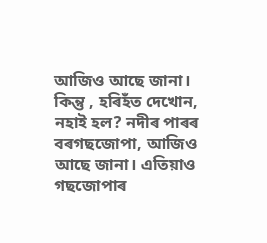আজিও আছে জানা। কিন্তু , হৰিহঁত দেখোন, নহাই হল? নদীৰ পাৰৰ বৰগছজোপা, আজিও আছে জানা। এতিয়াও গছজোপাৰ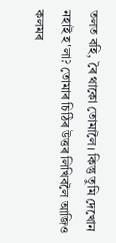তলত বহি, ৰৈ থাকো তোমালৈ। কিন্তু তুমি দেখোন নহাই হ'লা? তোমাৰ চিঠিৰ উত্তৰ লিখিবলৈ আজিও কলমৰ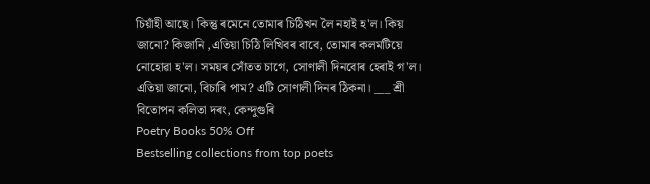চিয়াঁহী আছে। কিন্তু ৰমেনে তোমাৰ চিঠিখন লৈ নহাই হ'ল। কিয় জানো? কিজানি ,এতিয়া চিঠি লিখিবৰ বাবে, তোমাৰ কলমটিয়ে নোহোৱা হ'ল। সময়ৰ সোঁতত চাগে, সোণালী দিনবোৰ হেৰাই গ'ল। এতিয়া জানো, বিচাৰি পাম? এটি সোণালী দিনৰ ঠিকনা। ___ শ্রী বিতোপন কলিতা দৰং, কেন্দুগুৰি
Poetry Books 50% Off
Bestselling collections from top poets